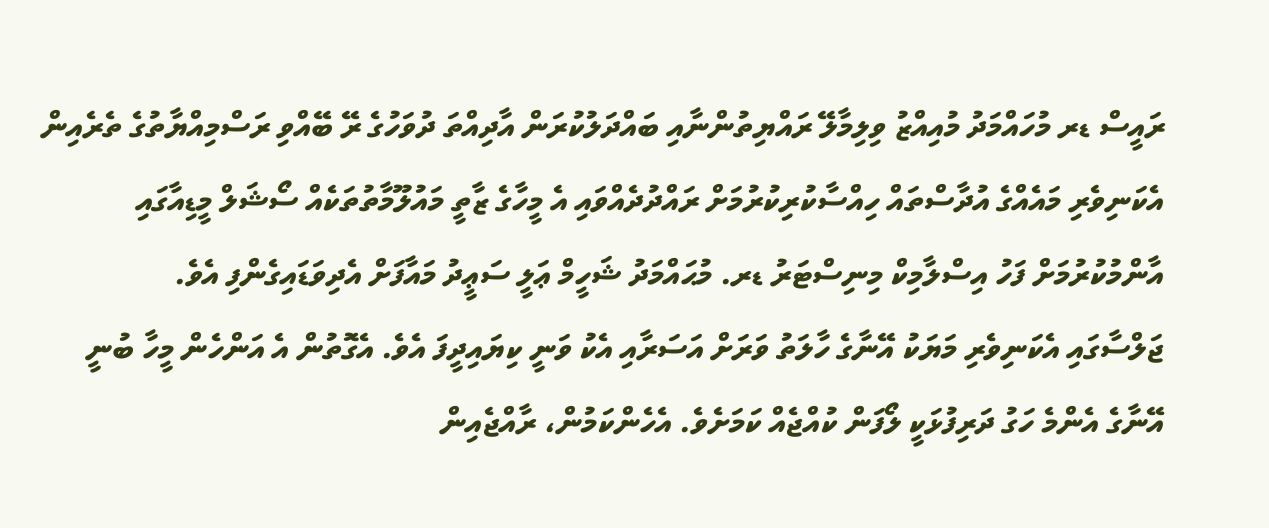ރައީސް ޑރ މުހައްމަދު މުއިއްޒު ވިލިމާލޭ ރައްޔިތުންނާއި ބައްދަލުކުރަން އާދިއްތަ ދުވަހުގެ ރޭ ބޭއްވި ރަސްމިއްޔާތުގެ ތެރެއިން އެކަނިވެރި މައެއްގެ އުދާސްތައް ހިއްސާކުރިކުރުމަށް ރައްދުދެއްވައި އެ މީހާގެ ޒާތީ މައުލޫމާތުތަކެއް ސޯޝަލް މީޑިއާގައި އާންމުކުރުމަށް ފަހު އިސްލާމިކް މިނިސްޓަރު ޑރ. މުޙައްމަދު ޝަހީމް ޢަލީ ސަޢީދު މައާފަށް އެދިވަޑައިގެންފި އެވެ.
ޖަލްސާގައި އެކަނިވެރި މަޔަކު އޭނާގެ ހާލަތު ވަރަށް އަސަރާއި އެކު ވަނީ ކިޔައިދީފަ އެވެ. އެގޮތުން އެ އަންހެން މީހާ ބުނީ އޭނާގެ އެންމެ ހަގު ދަރިފުޅަކީ ލޯފަން ކުއްޖެއް ކަމަށެވެ. އެހެންކަމުން، ރާއްޖެއިން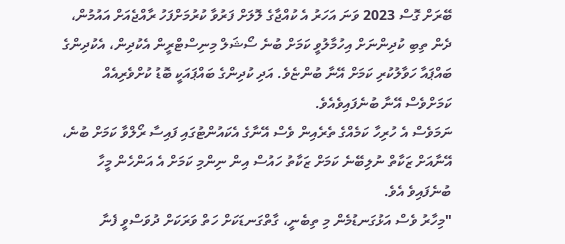ބޭރަށް ގޮސް 2023 ވަނަ އަހަރު އެ ކުއްޖާގެ ލޮލަށް ފަރުވާ ކުރުމަށްފަހު ރާއްޖެއަށް އައުމުން، ދެން ތިބި ކުދިންނަށް އިހުމާލުވީ ކަމަށް ބުނެ ސޯޝަލް މިނިސްޓްރީން އެކުދިން، އެކުދިންގެ ބައްޕައާ ހަވާލުކުރި ކަމަށް އޭނާ ބުންޏެވެ. އަދި ކުދިންގެ ބައްޕައަކީ ބޮޑު ކުށްވެރިއެއް ކަމަށްވެސް އޭނާ ބުނެފައިވެއެވެ.
ނަމަވެސް އެ ހުރިހާ ކަމެއްގެ ތެރެއިން ވެސް އޭނާގެ އެކައުންޓުގައި ފައިސާ ރޯލްވާ ކަމަށް ބުނެ، އޭނާއަށް ޒަކާތް ނުލިބޭނެ ކަމަށް ޒަކާތު ހައުސް އިން ނިންމި ކަމަށް އެ އަންހެން މީހާ ބުނެފައިވެ އެވެ.
"މިހާރު ވެސް އަޅުގަނޑުމެން މި ތިބެނީ، ގާތްގަނޑަކަށް ހަތް ވަރަކަށް ދުވަސްވީ ފެނާ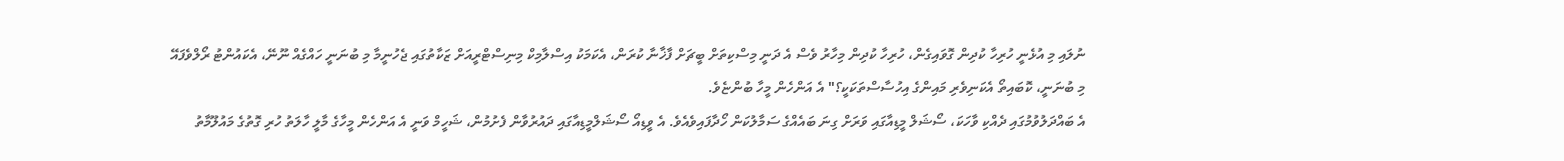ނުލައި މި އުޅެނީ ހުރިހާ ކުދިން ގޮވައިގެން، ހުރިހާ ކުދިން މިހާރު ވެސް އެ ދަނީ މިސްކިތަށް ބީޗަށް ފާޚާނާ ކުރަން، އެކަމަކު އިސްލާމިކް މިނިސްޓްރީއަށް ޒަކާތުގައި ޖެހުނީމާ މި ބުނަނީ ހައްގެއް ނޫނޭ، އެކައުންޓު ރޯލްވެފައޭ މި ބުނަނީ، ކޮބައިތޯ އެކަނިވެރި މައިންގެ އިހުސާސްތަކަކީ؟" އެ އަންހެން މީހާ ބުންޏެވެ.
އެ ބައްދަލުވުމުގައި ދެއްކި ވާހަކަ، ސޯޝަލް މީޑިއާގައި ވަރަށް ގިނަ ބައެއްގެ ސަމާލުކަން ހޯދާފައިވެއެވެ. އެ ވީޑިއޯ ސޯޝަލްމީޑިއާގައި ދައުރުވާން ފެށުމުން، ޝަހީމް ވަނީ އެ އަންހެން މީހާގެ މާލީ ހާލަތު ހުރި ގޮތުގެ މައުލޫމާތު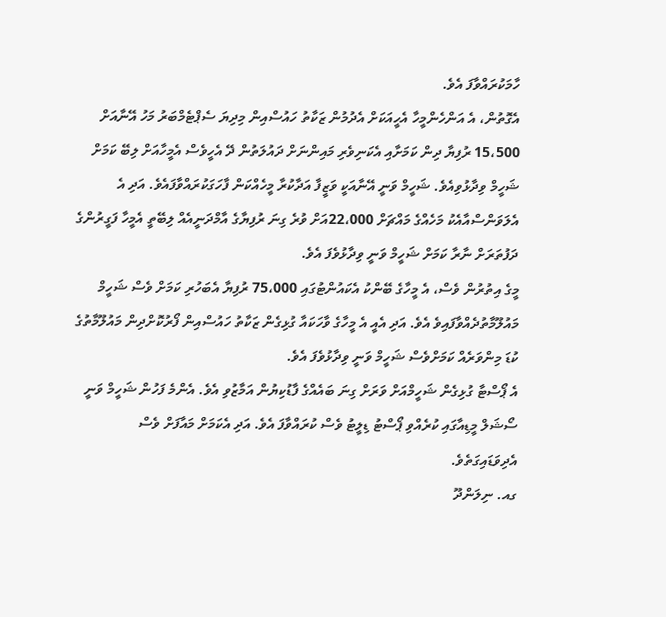ހާމަކުރައްވާފަ އެވެ.
އެގޮތުން، އެ އަންހެންމީހާ އެހީއަކަށް އެދުމުން ޒަކާތު ހައުސްއިން މިދިޔަ ސެޕްޓެމްބަރު މަހު އޭނާއަށް 15،500 ރުފިޔާ ދިން ކަމަށާއި އެކަނިވެރި މައިންނަށް ދައުލަތުން ދޭ އެހީވެސް އެމީހާއަށް ލިބޭ ކަމަށް ޝަހީމް ވިދާޅުވިއެވެ. ޝަހީމް ވަނީ އޭނާއަކީ ވަޒީފާ އަދާކުރާ މީހެއްކަން ފާހަގަކުރައްވާފައެވެ. އަދި އެ އެލަވަންސްއާއެކު މަހެއްގެ މައްޗަށް 22،000އަށް ވުރެ ގިނަ ރުފިޔާގެ އާމްދަނީއެއް ލިބޭތީ އެމީހާ ފަގީރުންގެ ދަފުތަރަށް ނާރާ ކަމަށް ޝަހީމް ވަނީ ވިދާޅުވެފަ އެވެ.
މީގެ އިތުރުން ވެސް، އެ މީހާގެ ބޭންކު އެކައުންޓުގައި 75،000 ރުފިޔާ އެބަހުރި ކަމަށް ވެސް ޝަހީމް މައުލޫމާތުދެއްވާފައިވެ އެވެ. އަދި އެއީ އެ މީހާގެ ވާހަކައާ ގުޅިގެން ޒަކާތު ހައުސްއިން ފޯރުކޮށްދިން މައުލޫމާތުގެ ކުޑަ މިންވަރެއް ކަމަށްވެސް ޝަހީމް ވަނީ ވިދާޅުވެފަ އެވެ.
އެ ޕޯސްޓާ ގުޅިގެން ޝަހީމްއަށް ވަރަށް ގިނަ ބައެއްގެ ފާޑުކިޔުން އަމާޒުވި އެވެ. އެންމެ ފަހުން ޝަހީމް ވަނީ ސޯޝަލް މީޑިއާގައި ކުރެއްވި ޕޯސްޓު ޑިލީޓު ވެސް ކުރައްވާފަ އެވެ. އަދި އެކަމަށް މައާފަށް ވެސް އެދިވަޑައިގަތެވެ.
ގއ. ނިލަންދޫ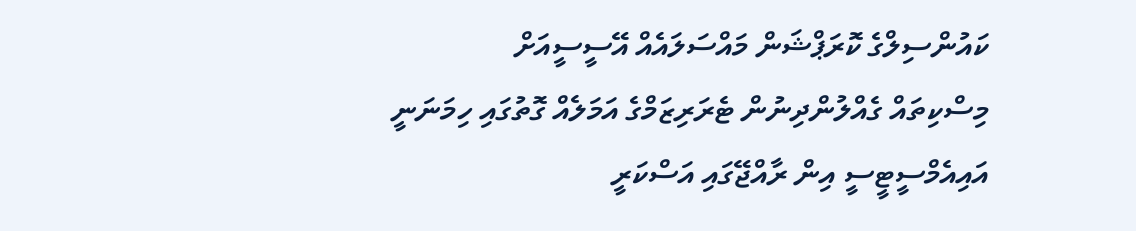ކައުންސިލްގެ ކޮރަޕްޝަން މައްސަލައެއް އޭސީސީއަށް
މިސްކިތައް ގެއްލުންދިނުން ޓެރަރިޒަމްގެ އަމަލެއް ގޮތުގައި ހިމަނަނީ
އައިއެމްސީޓީސީ އިން ރާއްޖޭގައި އަސްކަރީ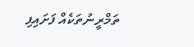ތަމްރީނުތަކެއް ފަށައިފި